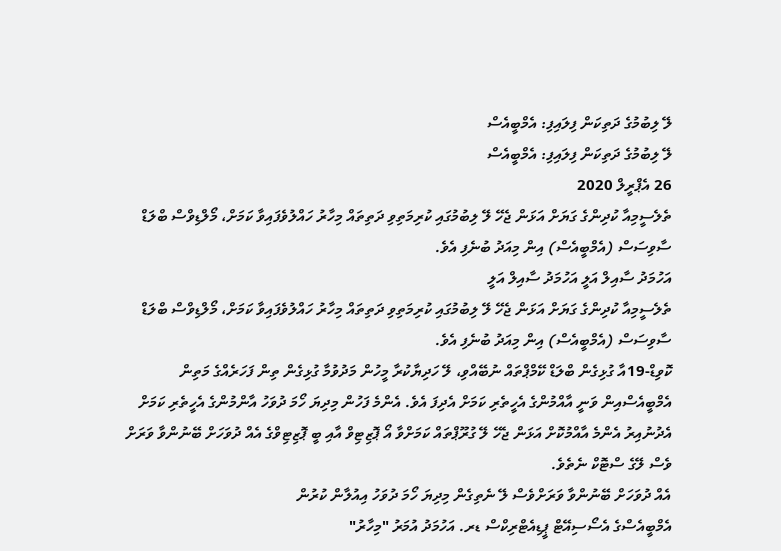ލޭ ލިބުމުގެ ދަތިކަން ފިލައިފި: އެމްބީއެސް
ލޭ ލިބުމުގެ ދަތިކަން ފިލައިފި: އެމްބީއެސް
26 އެޕްރީލް 2020
ތެލެސީމިއާ ކުދިންގެ ގަޔަށް އަޅަން ޖެހޭ ލޭ ލިބުމުގައި ކުރިމަތިވި ދަތިތައް މިހާރު ހައްލުވެފައިވާ ކަމަށް، މޯލްޑިވްސް ބްލަޑް ސާވިސަސް (އެމްބީއެސް) އިން މިއަދު ބުނެފި އެވެ.
އަހުމަދު ސާއިލް އަލީ އަހުމަދު ސާއިލް އަލީ
ތެލެސީމިއާ ކުދިންގެ ގަޔަށް އަޅަން ޖެހޭ ލޭ ލިބުމުގައި ކުރިމަތިވި ދަތިތައް މިހާރު ހައްލުވެފައިވާ ކަމަށް، މޯލްޑިވްސް ބްލަޑް ސާވިސަސް (އެމްބީއެސް) އިން މިއަދު ބުނެފި އެވެ.
ކޮވިޑް-19އާ ގުޅިގެން ބްލަޑް ކޭމްޕްތައް ނުބޭއްވި، ލޭ ހަދިޔާކުރާ މީހުން މަދުވުމާ ގުޅިގެން ތިން ފަހަރެއްގެ މަތިން އެމްބީއެސްއިން ވަނީ އާއްމުންގެ އެހީތެރި ކަމަށް އެދިފަ އެވެ. އެންމެ ފަހުން މިދިޔަ ހޯމަ ދުވަހު އާންމުންގެ އެހީތެރި ކަމަށް އެދުނުއިރު އެންމެ އާއްމުކޮށް އަޅަން ޖެހޭ ލޭ ގުރޫޕްތައް ކަމަށްވާ އޯ ޕޮޒިޓިވް އާއި ބީ ޕޮޒިޓިވްގެ އެއް ދުވަހަށް ބޭނުންވާ ވަރަށް ވެސް ލޭގެ ސްޓޮކް ނެތެވެ.
އެއް ދުވަހަށް ބޭނުންވާ ވަރަށްވެސް ލޭ ނެތިގެން މިދިޔަ ހޯމަ ދުވަހު އިއުލާން ކުރުން
އެމްބީއެސްގެ އެސޯސިއޭޓް ޕީޑިއެޓްރިކްސް ޑރ. އަހުމަދު އުމަރު "މިހާރު"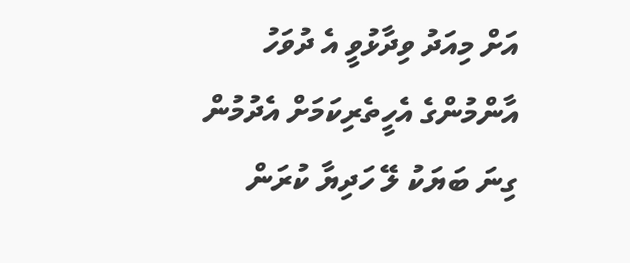އަށް މިއަދު ވިދާޅުވީ އެ ދުވަހު އާންމުންގެ އެހީތެރިކަމަށް އެދުމުން ގިނަ ބަޔަކު ލޭ ހަދިޔާ ކުރަން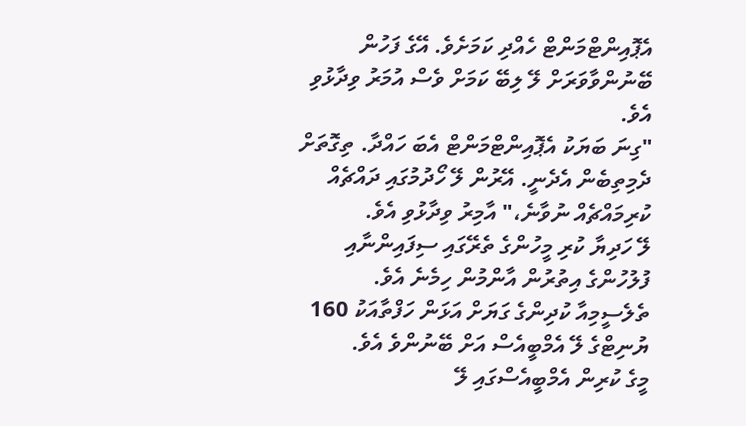އެޕޮއިންޓްމަންޓް ހެއްދި ކަމަށެވެ. އޭގެ ފަހުން ބޭނުންވާވަރަށް ލޭ ލިބޭ ކަމަށް ވެސް އުމަރު ވިދާޅުވި އެވެ.
"ގިނަ ބަޔަކު އެޕޮއިންޓްމަންޓް އެބަ ހައްދާ. ތިގޮތަށް ދެމިތިބެން އެދެނީ. އޭރުން ލޭ ހޯދުމުގައި ދައްޗެއް ކުރިމައްޗެއް ނުވާނެ،" އާމިރު ވިދާޅުވި އެވެ.
ލޭ ހަދިޔާ ކުރި މީހުންގެ ތެރޭގައި ސިފައިންނާއި ފުލުހުންގެ އިތުރުން އާންމުން ހިމެނެ އެވެ.
ތެލެސީމިއާ ކުދިންގެ ގަޔަށް އަޅަން ހަފްތާއަކު 160 ޔުނިޓްގެ ލޭ އެމްބީއެސް އަށް ބޭނުންވެ އެވެ.
މީގެ ކުރިން އެމްބީއެސްގައި ލޭ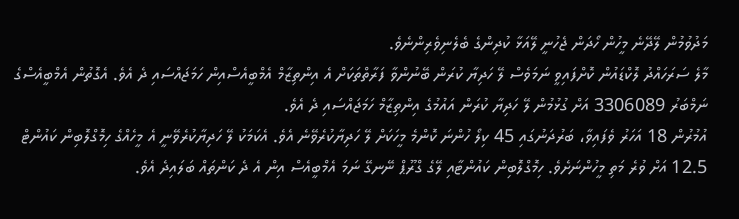މަދުވުމުން ލޭދޭނެ މީހުން ހޯދަން ޖެހުނީ ލޭއަޅާ ކުދިންގެ ބެލެނިވެރިންނެވެ.
މާލެ ސަރަހައްދު ލޮކްޑައުން ކޮށްފައިވީ ނަމަވެސް ލޭ ހަދިޔާ ކުރަން ބޭނުންވާ ފަރާތްތަކަށް އެ އިންތިޒާމް އެމްބީއެސްއިން ހަމަޖައްސައި ދެ އެވެ. އެގޮތުން އެމްބީއެސްގެ ނަމްބަރު 3306089 އަށް ގުޅުމުން ލޭ ހަދިޔާ ކުރަން އައުމުގެ އިންތިޒާމް ހަމަޖައްސައި ދެ އެވެ.
އުމުރުން 18 އަހަރު ވެފައިވާ، ބަރުދަނުގައި 45 ކިލޯ ހުންނަ ކޮންމެ މީހަކަށް ލޭ ހަދިޔާކުރެވޭނެ އެވެ. އެކަމަކު ލޭ ހަދިޔާކުރެވޭނީ އެ މީހެއްގެ ހިމޮގްލޮބިން ކައުންޓް 12.5 އަށް ވުރެ މަތި މީހުންނަށެވެ. ހިމޮގްލޮބިން ކައުންޓާއި ލޭގެ ގްރޫޕް ނޭނގޭ ނަމަ އެމްބީއެސް އިން އެ ދެ ކަންތައް ބަލައިދެ އެވެ.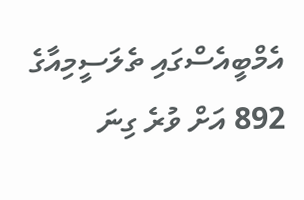އެމްބީއެސްގައި ތެލަސީމިއާގެ 892 އަށް ވުރެ ގިނަ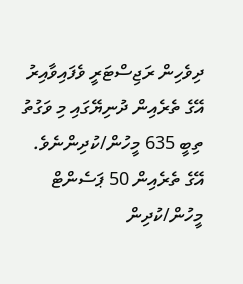ދިވެހިން ރަޖިސްޓަރީ ވެފައިވާއިރު އޭގެ ތެރެއިން ދުނިޔޭގައި މި ވަގުތު ތިބީ 635 މީހުން/ކުދިންނެވެ. އޭގެ ތެރެއިން 50 ޕަސެންޓް މީހުން/ކުދިން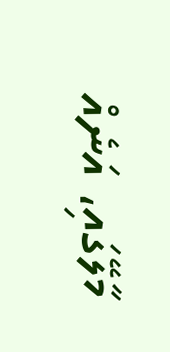މާލޭގައި، އަނެއް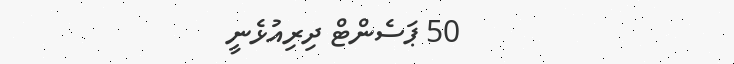50 ޕަސެންޓް ދިރިއުޅެނީ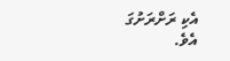އެކި ރަށްރަށުގަ އެވެ.